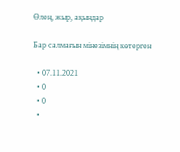Өлең, жыр, ақындар

Бар салмағын мінезімнің көтерген

  • 07.11.2021
  • 0
  • 0
  •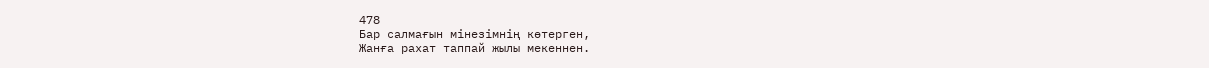478
Бар салмағын мінезімнің көтерген,
Жанға рахат таппай жылы мекеннен.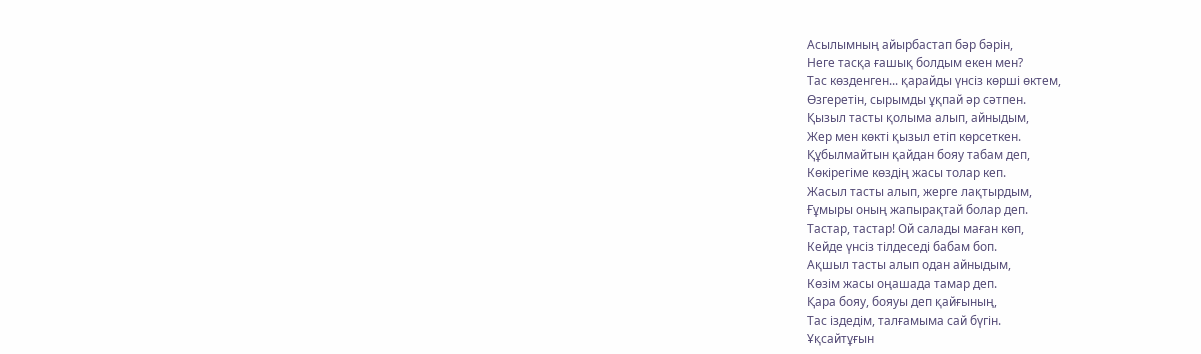Асылымның айырбастап бәр бәрін,
Неге тасқа ғашық болдым екен мен?
Тас көзденген... қарайды үнсіз көрші өктем,
Өзгеретін, сырымды ұқпай әр сәтпен.
Қызыл тасты қолыма алып, айныдым,
Жер мен көкті қызыл етіп көрсеткен.
Құбылмайтын қайдан бояу табам деп,
Көкірегіме көздің жасы толар кеп.
Жасыл тасты алып, жерге лақтырдым,
Ғұмыры оның жапырақтай болар деп.
Тастар, тастар! Ой салады маған көп,
Кейде үнсіз тілдеседі бабам боп.
Ақшыл тасты алып одан айныдым,
Көзім жасы оңашада тамар деп.
Қара бояу, бояуы деп қайғының,
Тас іздедім, талғамыма сай бүгін.
Ұқсайтұғын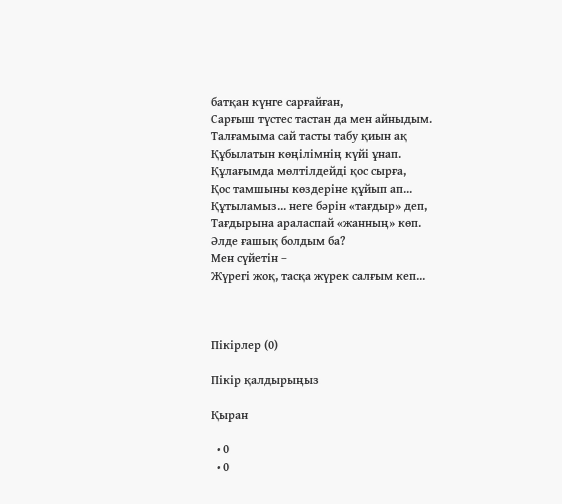батқан күнге сарғайған,
Сарғыш түстес тастан да мен айныдым.
Талғамыма сай тасты табу қиын ақ
Құбылатын көңілімнің күйі ұнап.
Құлағымда мөлтілдейді қос сырға,
Қос тамшыны көздеріне құйып ап...
Құтыламыз... неге бәрін «тағдыр» деп,
Тағдырына араласпай «жанның» көп.
Әлде ғашық болдым ба?
Мен сүйетін –
Жүрегі жоқ, тасқа жүрек салғым кеп...



Пікірлер (0)

Пікір қалдырыңыз

Қыран

  • 0
  • 0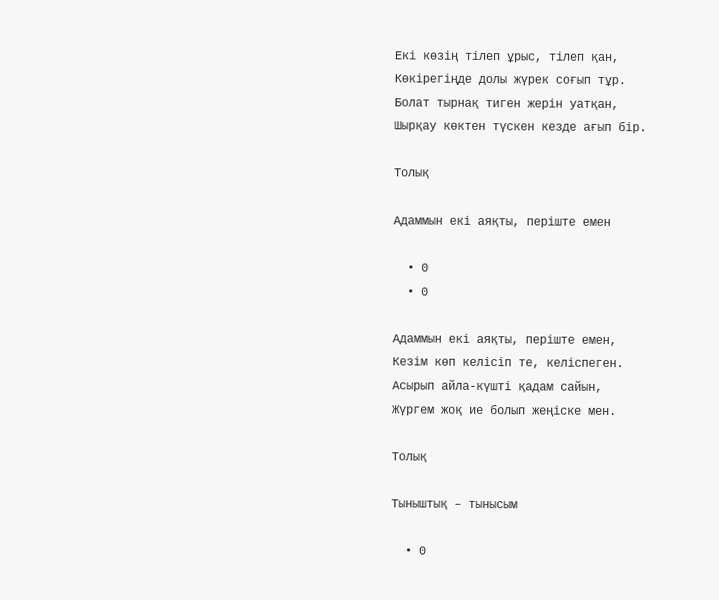Екі көзің тілеп ұрыс, тілеп қан,
Көкірегіңде долы жүрек соғып тұр.
Болат тырнақ тиген жерін уатқан,
Шырқау көктен түскен кезде ағып бір.

Толық

Адаммын екі аяқты, періште емен

  • 0
  • 0

Адаммын екі аяқты, періште емен,
Кезім көп келісіп те, келіспеген.
Асырып айла-күшті қадам сайын,
Жүргем жоқ ие болып жеңіске мен.

Толық

Тыныштық – тынысым

  • 0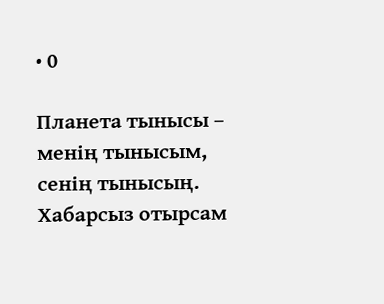• 0

Планета тынысы –
менің тынысым,
сенің тынысың.
Хабарсыз отырсам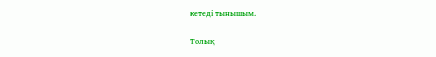кетеді тынышым.

Толық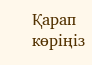Қарап көріңіз